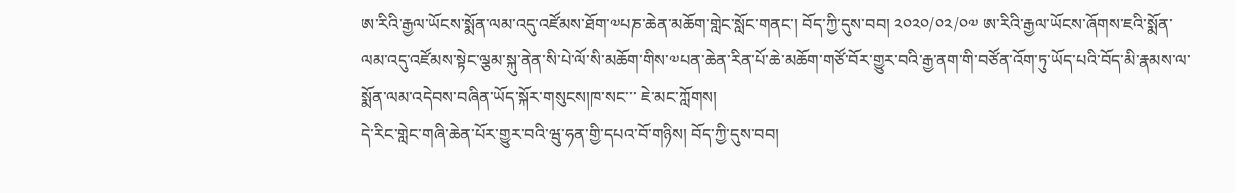ཨ་རིའི་རྒྱལ་ཡོངས་སྨོན་ལམ་འདུ་འཛོམས་ཐོག་༧པཎ་ཆེན་མཆོག་གླེང་སློང་གནང་། བོད་ཀྱི་དུས་བབ། ༢༠༢༠/༠༢/༠༧ ཨ་རིའི་རྒྱལ་ཡོངས་ཞོགས་ཇའི་སྨོན་ལམ་འདུ་འཛོམས་སྟེང་ལྕམ་སྐུ་ནེན་སི་པེ་ལོ་སི་མཆོག་གིས་༧པན་ཆེན་རིན་པོ་ཆེ་མཆོག་གཙོ་བོར་གྱུར་བའི་རྒྱ་ནག་གི་བཙོན་འོག་ཏུ་ཡོད་པའི་བོད་མི་རྣམས་ལ་སྨོན་ལམ་འདེབས་བཞིན་ཡོད་སྐོར་གསུངས།ཁ་སང་་་ ཇེ་མང་ཀློགས།
དེ་རིང་གླེང་གཞི་ཆེན་པོར་གྱུར་བའི་ཝུ་ཧན་གྱི་དཔའ་བོ་གཉིས། བོད་ཀྱི་དུས་བབ།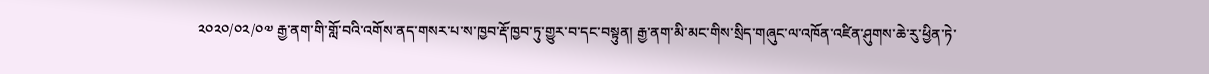༢༠༢༠/༠༢/༠༧ རྒྱ་ནག་གི་གློ་བའི་འགོས་ནད་གསར་པ་ས་ཁྱབ་རྡོ་ཁྱབ་ཏུ་གྱུར་བ་དང་བསྟུན། རྒྱ་ནག་མི་མང་གིས་སྲིད་གཞུང་ལ་འཁོན་འཛིན་ཤུགས་ཆེ་རུ་ཕྱིན་ཏེ་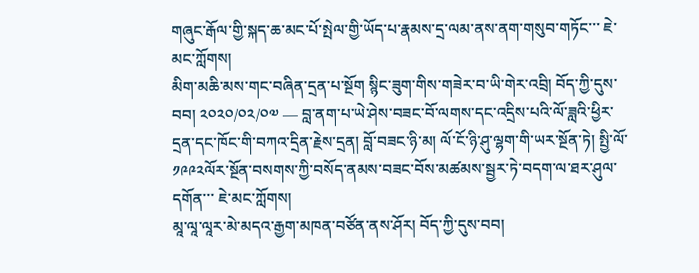གཞུང་རྒོལ་གྱི་སྐད་ཆ་མང་པོ་སྤེལ་གྱི་ཡོད་པ་རྣམས་དྲ་ལམ་ནས་ནག་གསུབ་གཏོང་་་ ཇེ་མང་ཀློགས།
མིག་མཆི་མས་གང་བཞིན་དྲན་པ་སྔོག སྙིང་ཟུག་གིས་གཟེར་བ་ཡི་གེར་འབྲི། བོད་ཀྱི་དུས་བབ། ༢༠༢༠/༠༢/༠༧ — བླ་ནག་པ་ཡེ་ཤེས་བཟང་བོ་ལགས་དང་འདྲིས་པའི་ལོ་ཟླའི་ཕྱིར་དྲན་དང་ཁོང་གི་བཀའ་དྲིན་རྗེས་དྲན། བློ་བཟང་ཉི་མ། ལོ་ངོ་ཉི་ཤུ་ལྷག་གི་ཡར་སྔོན་ཏེ། སྤྱི་ལོ་༡༩༩༢ལོར་སྔོན་བསགས་ཀྱི་བསོད་ནམས་བཟང་བོས་མཚམས་སྦྱར་ཏེ་བདག་ལ་ཐར་ཤུལ་དགོན་་་ ཇེ་མང་ཀློགས།
མཱ་ལཱ་ལཱར་མེ་མདའ་རྒྱག་མཁན་བཙོན་ནས་ཤོར། བོད་ཀྱི་དུས་བབ།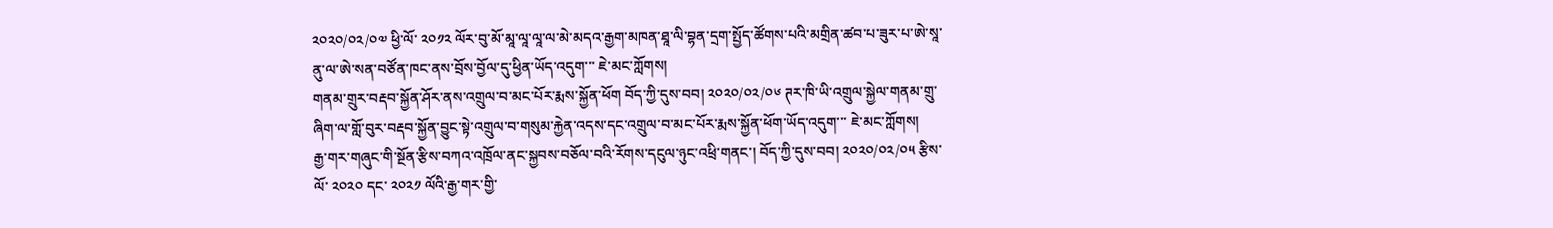༢༠༢༠/༠༢/༠༧ ཕྱི་ལོ་ ༢༠༡༢ ལོར་བུ་མོ་མཱ་ལཱ་ལཱ་ལ་མེ་མདའ་རྒྱག་མཁན་ཐཱ་ལི་བྷན་དྲག་སྤྱོད་ཚོགས་པའི་མགྲིན་ཚབ་པ་ཟུར་པ་ཨེ་སཱ་ནུ་ལ་ཨེ་སན་བཙོན་ཁང་ནས་བྲོས་བྱོལ་དུ་ཕྱིན་ཡོད་འདུག་་་ ཇེ་མང་ཀློགས།
གནམ་གྲུར་བརྡབ་སྐྱོན་ཤོར་ནས་འགྲུལ་བ་མང་པོར་རྨས་སྐྱོན་ཕོག བོད་ཀྱི་དུས་བབ། ༢༠༢༠/༠༢/༠༦ ཊར་ཁི་ཡི་འགྲུལ་སྐྱེལ་གནམ་གྲུ་ཞིག་ལ་གློ་བུར་བརྡབ་སྐྱོན་བྱུང་སྟེ་འགྲུལ་བ་གསུམ་རྐྱེན་འདས་དང་འགྲུལ་བ་མང་པོར་རྨས་སྐྱོན་ཕོག་ཡོད་འདུག་་་ ཇེ་མང་ཀློགས།
རྒྱ་གར་གཞུང་གི་སྔོན་རྩིས་བཀའ་འཁྲོལ་ནང་སྐྱབས་བཅོལ་བའི་རོགས་དངུལ་ཉུང་འཕྲི་གནང་། བོད་ཀྱི་དུས་བབ། ༢༠༢༠/༠༢/༠༥ རྩིས་ལོ་ ༢༠༢༠ དང་ ༢༠༢༡ ལོའི་རྒྱ་གར་གྱི་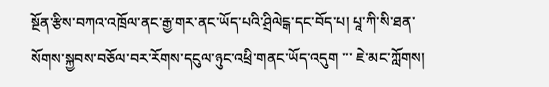སྔོན་རྩིས་བཀའ་འཁྲོལ་ནང་རྒྱ་གར་ནང་ཡོད་པའི་ཤྲིལེངྒ་དང་བོད་པ། པཱ་ཀི་སི་ཐན་སོགས་སྐྱབས་བཅོལ་བར་རོགས་དངུལ་ཉུང་འཕྲི་གནང་ཡོད་འདུག ་་་ ཇེ་མང་ཀློགས།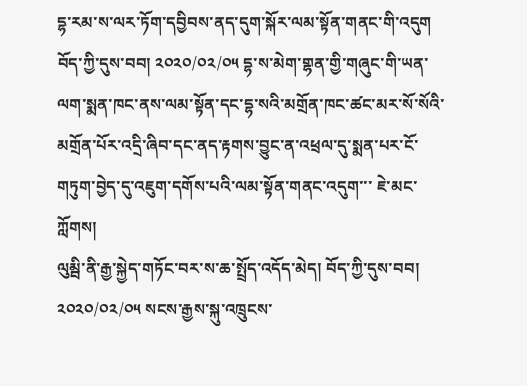དྷ་རམ་ས་ལར་ཏོག་དབྱིབས་ནད་དུག་སྐོར་ལམ་སྟོན་གནང་གི་འདུག བོད་ཀྱི་དུས་བབ། ༢༠༢༠/༠༢/༠༥ དྷ་ས་མེག་གྷན་གྱི་གཞུང་གི་ཡན་ལག་སྨན་ཁང་ནས་ལམ་སྟོན་དང་དྷ་སའི་མགྲོན་ཁང་ཚང་མར་སོ་སོའི་མགྲོན་པོར་འདྲི་ཞིབ་དང་ནད་རྟགས་བྱུང་ན་འཕྲལ་དུ་སྨན་པར་ངོ་གཏུག་བྱེད་དུ་འཇུག་དགོས་པའི་ལམ་སྟོན་གནང་འདུག་་་ ཇེ་མང་ཀློགས།
ལུམྦི་ནི་རྒྱ་སྐྱེད་གཏོང་བར་ས་ཆ་སྤྲོད་འདོད་མེད། བོད་ཀྱི་དུས་བབ། ༢༠༢༠/༠༢/༠༥ སངས་རྒྱས་སྐུ་འཁྲུངས་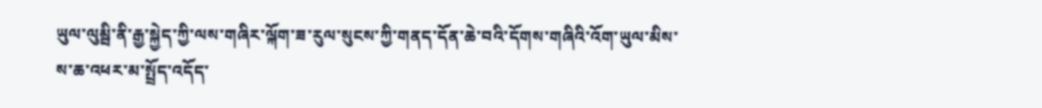ཡུལ་ལུམྦི་ནི་རྒྱ་སྐྱེད་ཀྱི་ལས་གཞིར་ལྐོག་ཟ་རུལ་སུངས་ཀྱི་གནད་དོན་ཆེ་བའི་དོགས་གཞིའི་འོག་ཡུལ་མིས་ས་ཆ་འཕར་མ་སྤྲོད་འདོད་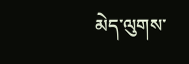མེད་ལུགས་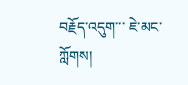བརྗོད་འདུག་་་ ཇེ་མང་ཀློགས།